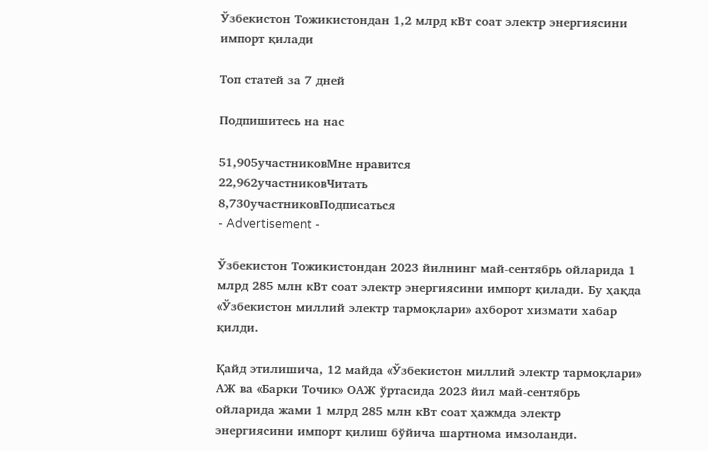Ўзбекистон Тожикистондан 1,2 млрд кВт соат электр энергиясини импорт қилади

Топ статей за 7 дней

Подпишитесь на нас

51,905участниковМне нравится
22,962участниковЧитать
8,730участниковПодписаться
- Advertisement -

Ўзбекистон Тожикистондан 2023 йилнинг май-сентябрь ойларида 1 млрд 285 млн кВт соат электр энергиясини импорт қилади. Бу ҳақда «Ўзбекистон миллий электр тармоқлари» ахборот хизмати хабар қилди.

Қайд этилишича, 12 майда «Ўзбекистон миллий электр тармоқлари» АЖ ва «Барки Точик» ОАЖ ўртасида 2023 йил май-сентябрь ойларида жами 1 млрд 285 млн кВт соат ҳажмда электр энергиясини импорт қилиш бўйича шартнома имзоланди.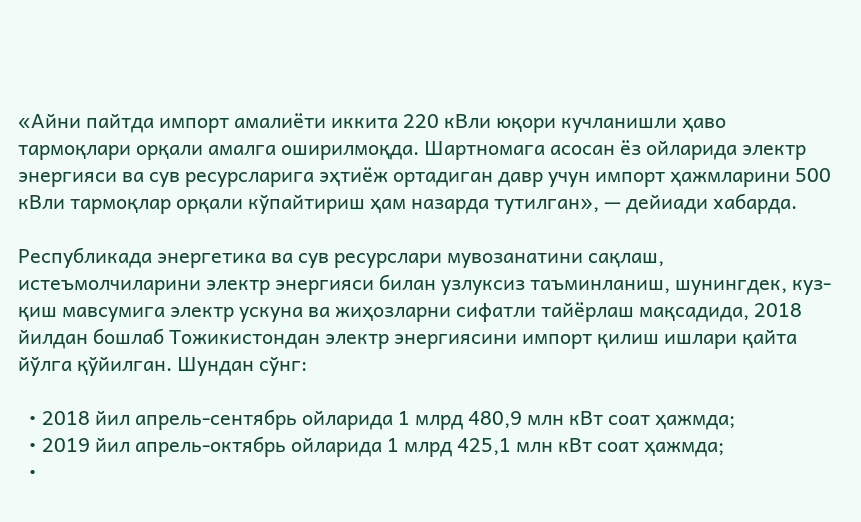«Айни пайтда импорт амалиёти иккита 220 кВли юқори кучланишли ҳаво тармоқлари орқали амалга оширилмоқда. Шартномага асосан ёз ойларида электр энергияси ва сув ресурсларига эҳтиёж ортадиган давр учун импорт ҳажмларини 500 кВли тармоқлар орқали кўпайтириш ҳам назарда тутилган», — дейиади хабарда.

Республикада энергетика ва сув ресурслари мувозанатини сақлаш, истеъмолчиларини электр энергияси билан узлуксиз таъминланиш, шунингдек, куз-қиш мавсумига электр ускуна ва жиҳозларни сифатли тайёрлаш мақсадида, 2018 йилдан бошлаб Тожикистондан электр энергиясини импорт қилиш ишлари қайта йўлга қўйилган. Шундан сўнг:

  • 2018 йил апрель-сентябрь ойларида 1 млрд 480,9 млн кВт соат ҳажмда;
  • 2019 йил апрель-октябрь ойларида 1 млрд 425,1 млн кВт соат ҳажмда;
  •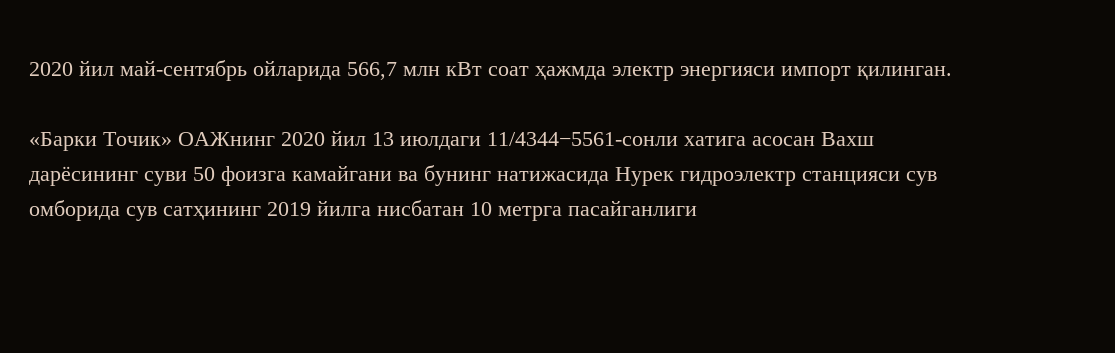2020 йил май-сентябрь ойларида 566,7 млн кВт соат ҳажмда электр энергияси импорт қилинган.

«Барки Точик» ОАЖнинг 2020 йил 13 июлдаги 11/4344−5561-сонли хатига асосан Вахш дарёсининг суви 50 фоизга камайгани ва бунинг натижасида Нурек гидроэлектр станцияси сув омборида сув сатҳининг 2019 йилга нисбатан 10 метрга пасайганлиги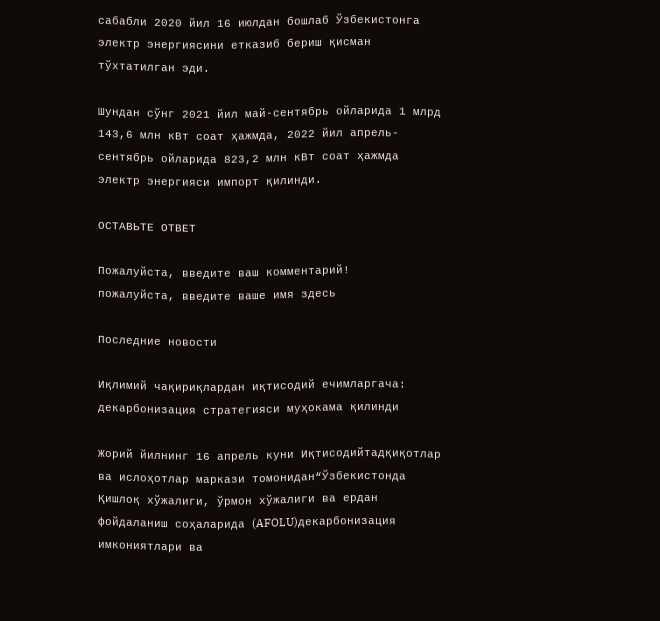сабабли 2020 йил 16 июлдан бошлаб Ўзбекистонга электр энергиясини етказиб бериш қисман тўхтатилган эди.

Шундан сўнг 2021 йил май-сентябрь ойларида 1 млрд 143,6 млн кВт соат ҳажмда, 2022 йил апрель-сентябрь ойларида 823,2 млн кВт соат ҳажмда электр энергияси импорт қилинди.

ОСТАВЬТЕ ОТВЕТ

Пожалуйста, введите ваш комментарий!
пожалуйста, введите ваше имя здесь

Последние новости

Иқлимий чақириқлардан иқтисодий ечимларгача: декарбонизация стратегияси муҳокама қилинди

Жорий йилнинг 16 апрель куни Иқтисодийтадқиқотлар ва ислоҳотлар маркази томонидан“Ўзбекистонда Қишлоқ хўжалиги, ўрмон хўжалиги ва ердан фойдаланиш соҳаларида (AFOLU)декарбонизация имкониятлари ва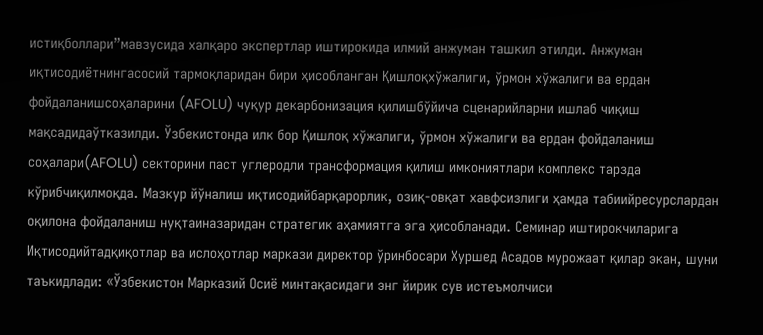истиқболлари”мавзусида халқаро экспертлар иштирокида илмий анжуман ташкил этилди. Анжуман иқтисодиётнингасосий тармоқларидан бири ҳисобланган Қишлоқхўжалиги, ўрмон хўжалиги ва ердан фойдаланишсоҳаларини (AFOLU) чуқур декарбонизация қилишбўйича сценарийларни ишлаб чиқиш мақсадидаўтказилди. Ўзбекистонда илк бор Қишлоқ хўжалиги, ўрмон хўжалиги ва ердан фойдаланиш соҳалари(AFOLU) секторини паст углеродли трансформация қилиш имкониятлари комплекс тарзда кўрибчиқилмоқда. Мазкур йўналиш иқтисодийбарқарорлик, озиқ-овқат хавфсизлиги ҳамда табиийресурслардан оқилона фойдаланиш нуқтаиназаридан стратегик аҳамиятга эга ҳисобланади. Семинар иштирокчиларига Иқтисодийтадқиқотлар ва ислоҳотлар маркази директор ўринбосари Хуршед Асадов мурожаат қилар экан, шуни таъкидлади: «Ўзбекистон Марказий Осиё минтақасидаги энг йирик сув истеъмолчиси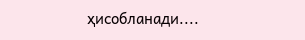ҳисобланади....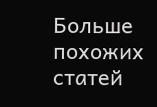Больше похожих статей